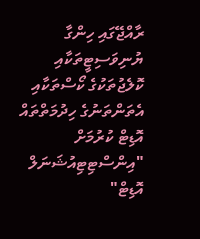ރާއްޖޭގައި ހިންގާ ޔުނިވަސިޓީތަކާއި ކޮލެޖުތަކުގެ ކޯސްތަކާއި އެތަންތަނުގެ ހިދުމަތްތައް އޮޑިޓް ކުރުމަށް "އިންސްޓިޓިއުޝަނަލް އޮޑިޓް"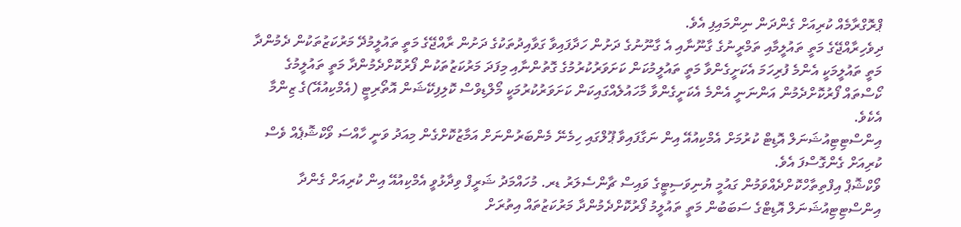ޕްރޮގްރާމެއް ކުރިއަށް ގެންދަން ނިންމައިފި އެވެ.
ދިވެހިރާއްޖޭގެ މަތީ ތައުލީމާއި ތަމްރީނުގެ ގާނޫނާއި އެ ގާނޫނުގެ ދަށުން ހަދާފައިވާ ގަވާއިދުތަކުގެ ދަށުން ރާއްޖޭގެ މަތީ ތައުލީމުދޭ މަރުކަޒުތަކުން ދެމުންދާ މަތީ ތައުލީމަކީ އެންމެ ފުރިހަމަ އެކަށީގެންވާ މަތީ ތައުލީމުކަން ކަށަވަރުކުރުމުގެ ގޮތުންނާއި މިފަދަ މަރުކަޒުތަކުން ފޯރުކޮށްދެމުންދާ މަތީ ތައުލީމުގެ ކޯސްތައް ފޯރުކޮށްދެމުން އަންނަނީ އެންމެ އެކަށީގެންވާ މާހައުލެއްގައިކަން ކަށަވަރުކުރުމަކީ މޯލްޑިވްސް ކޮލިފިކޭޝަން އޮތޯރިޓީ (އެމްކިއުއޭ)ގެ ޒިންމާ އެކެވެ.
އިންސްޓިޓިއުޝަނަލް އޮޑިޓް ކުރުމަށް އެމްކިއުއޭ އިން ނަގާފައިވާ ޕޫލްގައި ހިމެނޭ މެންބަރުންނަށް އަމާޒުކޮށްގެން މިއަދު ވަނީ ހާއްސަ ވޯކްޝޮޕެއް ވެސް ކުރިއަށް ގެންގޮސްފަ އެވެ.
ވޯކްޝޮޕް އިފްތިތާހްކޮށްދެއްވަމުން ގައުމީ ޔުނިވަސިޓީގެ ވައިސް ޗާންސެލަރު ޑރ. މުހައްމަދު ޝަރީފް ވިދާޅުވީ އެމްކިއުއޭ އިން ކުރިއަށް ގެންދާ އިންސްޓިޓިއުޝަނަލް އޮޑިޓްގެ ސަބަބުން މަތީ ތައުލީމު ފޯރުކޮށްދެމުންދާ މަރުކަޒުތައް އިތުރަށް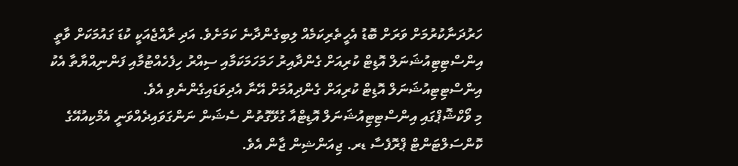ހަރުދަނާކުރުމަށް ވަރަށް ބޮޑު އެހީތެރިކަމެއް ލިބިގެންދާނެ ކަމަށެވެ. އަދި ރާއްޖެއަކީ ކުޑަ ގައުމަކަށް ވާތީ އިންސްޓިޓިއުޝަނަލް އޮޑިޓް ކުރިއަށް ގެންދާއިރު ހަމަހަމަކަމާއި ސިއްރު ހިފެހެއްޓުމާއި ފަންނިއްޔާތާ އެކު އިންސްޓިޓިއުޝަނަލް އޮޑިޓް ކުރިއަށް ގެންދިއުމަށް އޭނާ އެދިވަޑައިގެންނެވި އެވެ.
މި ވޯކްޝޮޕްގައި އިންސްޓިޓިއުޝަނަލް އޮޑިޓްއާ ގުޅޭގޮތުން ސެޝަން ނަންގަވައިދެއްވަނީ އެމްކިއުއޭގެ ކޮންސަލްޓަންޓް ޕްރޮފެސާ ޑރ. ޖިއަންޝިން ޖާން އެވެ.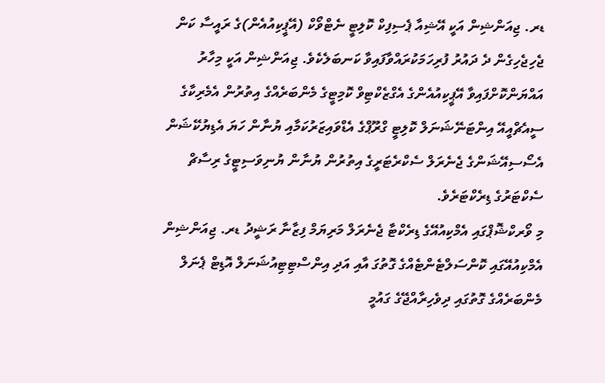ޑރ. ޖިއަންޝިން އަކީ އޭޝިއާ ޕެސިފިކް ކޮލިޓީ ނެޓްވޯކް (އޭޕީކިއުއެން)ގެ ރައީސާ ކަން ޖެހިޖެހިގެން ދެ ދައުރު ފުރިހަމަކުރައްވާފައިވާ ކަނބަލެކެވެ. ޖިއަންޝިން އަކީ މިހާރު އައްޔަންކޮށްފައިވާ އޭޕީކިއުއެންގެ އެގްޒެކްޓިވް ކޮމިޓީގެ މެންބަރެއްގެ އިތުރުން އެމެރިކާގެ ސީއެޗްއީއޭ އިންޓަނޭޝަނަލް ކޮލިޓީ ގްރޫޕްގެ އެޑްވައިޒަރުކަމާއި ޔުނާން ހަޔަ އެޑިޔުކޭޝަން އެސޯސިއޭޝަންގެ ޖެނެރަލް ސެކްރެޓަރީގެ އިތުރުން ޔުނާން ޔުނިވަސިޓީގެ ރިސާޗް ސެކްޓަރުގެ ޑިރެކްޓަރެވެ.
މި ވޯރކްޝޮޕްގައި އެމްކިއުއޭގެ ޑިރެކްޓާ ޖެނެރަލް މަރިޔަމް ފިޒާނާ ރަޝީދު ޑރ. ޖިއަންޝިން އެމްކިއުއޭގައި ކޮންސަލްޓެންޓެއްގެ ގޮތުގަ އާއި އަދި އިންސްޓިޓިއުޝަނަލް އޮޑިޓް ޕެނަލް މެންބަރެއްގެ ގޮތުގައި ދިވެހިރާއްޖޭގެ ގައުމީ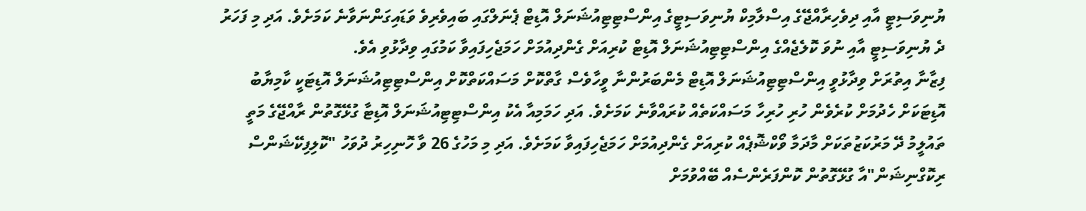ޔުނިވަސިޓީ އާއި ދިވެހިރާއްޖޭގެ އިސްލާމިކް ޔުނިވަސިޓީގެ އިންސްޓިޓިއުޝަނަލް އޮޑިޓް ޕެނަލްގައި ބައިވެރިވެ ވަޑައިގަންނަވާނެ ކަމަށެވެ. އަދި މި ފަހަރު ދެ ޔުނިވަސިޓީ އާއި ނުވަ ކޮލެޖެއްގެ އިންސްޓިޓިއުޝަނަލް އޮޑިޓް ކުރިއަށް ގެންދިއުމަށް ހަމަޖެހިފައިވާ ކަމުގައި ވިދާޅުވި އެވެ.
ފިޒާނާ އިތުރަށް ވިދާޅުވީ އިންސްޓިޓިއުޝަނަލް އޮޑިޓް މެންބަރުންނާ ވީހާވެސް ގާތްކޮށް މަސައްކަތްކޮށް އިންސްޓިޓިއުޝަނަލް އޮޑިޓަކީ ކާމިޔާބު އޮޑިޓަކަށް ހެދުމަށް ކުރެވެން ހުރި ހުރިހާ މަސައްކަތެއް ކުރައްވާނެ ކަމަށެވެ. އަދި ހަމަމިއާ އެކު އިންސްޓިޓިއުޝަނަލް އޮޑިޓާ ގުޅޭގޮތުން ރާއްޖޭގެ މަތީ ތައުލީމު ދޭ މަރުކަޒުތަކަށް މާދަމާ ވޯކްޝޮޕެއް ކުރިއަށް ގެންދިއުމަށް ހަމަޖެހިފައިވާ ކަމަށެވެ. އަދި މި މަހުގެ 26 ވާ ހޮނިހިރު ދުވަހު "ކޮލިފިކޭޝަންސް ރިކޮގްނިޝަން"އާ ގުޅޭގޮތުން ކޮންފަރެންސެއް ބޭއްވުމަށް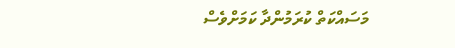މަސައްކަތް ކުރަމުންދާ ކަމަށްވެސް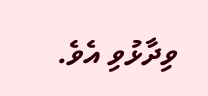ވިދާޅުވި އެވެ.